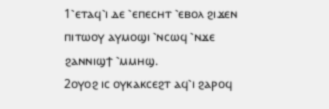1⳿ⲉⲧⲁϥ⳿ⲓ ⲇⲉ ⳿ⲉⲡⲉⲥⲏⲧ ⳿ⲉⲃⲟⲗ ϩⲓϫⲉⲛ ⲡⲓⲧⲱⲟⲩ ⲁⲩⲙⲟϣⲓ ⳿ⲛⲥⲱϥ ⳿ⲛϫⲉ ϩⲁⲛⲛⲓϣϯ ⳿ⲙⲙⲏϣ.
2ⲟⲩⲟϩ ⲓⲥ ⲟⲩⲕⲁⲕⲥⲉϩⲧ ⲁϥ⳿ⲓ ϩⲁⲣⲟϥ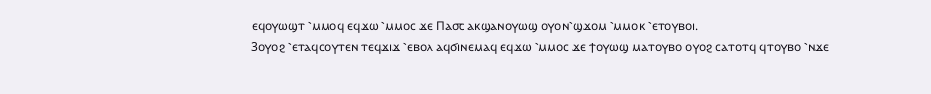ⲉϥⲟⲩⲱϣⲧ ⳿ⲙⲙⲟϥ ⲉϥϫⲱ ⳿ⲙⲙⲟⲥ ϫⲉ Ⲡⲁ⳪ ⲁⲕϣⲁⲛⲟⲩⲱϣ ⲟⲩⲟⲛ⳿ϣϫⲟⲙ ⳿ⲙⲙⲟⲕ ⳿ⲉⲧⲟⲩⲃⲟⲓ.
3ⲟⲩⲟϩ ⳿ⲉⲧⲁϥⲥⲟⲩⲧⲉⲛ ⲧⲉϥϫⲓϫ ⳿ⲉⲃⲟⲗ ⲁϥϭⲓⲛⲉⲙⲁϥ ⲉϥϫⲱ ⳿ⲙⲙⲟⲥ ϫⲉ ϯⲟⲩⲱϣ ⲙⲁⲧⲟⲩⲃⲟ ⲟⲩⲟϩ ⲥⲁⲧⲟⲧϥ ϥⲧⲟⲩⲃⲟ ⳿ⲛϫⲉ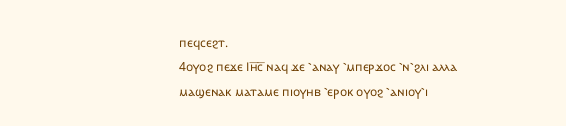ⲡⲉϥⲥⲉϩⲧ.
4ⲟⲩⲟϩ ⲡⲉϫⲉ Ⲓⲏ̅ⲥ̅ ⲛⲁϥ ϫⲉ ⳿ⲁⲛⲁⲩ ⳿ⲙⲡⲉⲣϫⲟⲥ ⳿ⲛ⳿ϩⲗⲓ ⲁⲗⲗⲁ ⲙⲁϣⲉⲛⲁⲕ ⲙⲁⲧⲁⲙⲉ ⲡⲓⲟⲩⲏⲃ ⳿ⲉⲣⲟⲕ ⲟⲩⲟϩ ⳿ⲁⲛⲓⲟⲩ⳿ⲓ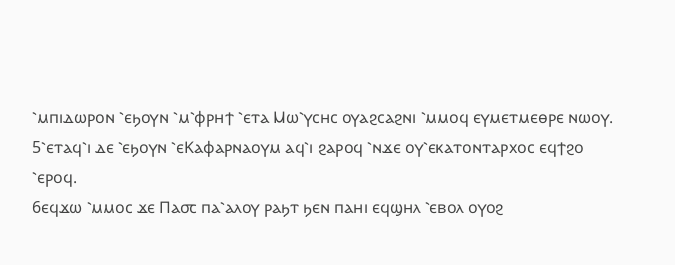⳿ⲙⲡⲓⲇⲱⲣⲟⲛ ⳿ⲉϧⲟⲩⲛ ⳿ⲙ⳿ⲫⲣⲏϯ ⳿ⲉⲧⲁ Ⲙⲱ⳿ⲩⲥⲏⲥ ⲟⲩⲁϩⲥⲁϩⲛⲓ ⳿ⲙⲙⲟϥ ⲉⲩⲙⲉⲧⲙⲉⲑⲣⲉ ⲛⲱⲟⲩ.
5⳿ⲉⲧⲁϥ⳿ⲓ ⲇⲉ ⳿ⲉϧⲟⲩⲛ ⳿ⲉⲔⲁⲫⲁⲣⲛⲁⲟⲩⲙ ⲁϥ⳿ⲓ ϩⲁⲣⲟϥ ⳿ⲛϫⲉ ⲟⲩ⳿ⲉⲕⲁⲧⲟⲛⲧⲁⲣⲭⲟⲥ ⲉϥϯϩⲟ ⳿ⲉⲣⲟϥ.
6ⲉϥϫⲱ ⳿ⲙⲙⲟⲥ ϫⲉ Ⲡⲁ⳪ ⲡⲁ⳿ⲁⲗⲟⲩ ⲣⲁϧⲧ ϧⲉⲛ ⲡⲁⲏⲓ ⲉϥϣⲏⲗ ⳿ⲉⲃⲟⲗ ⲟⲩⲟϩ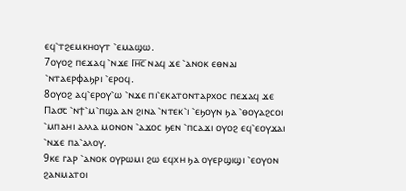ⲉϥ⳿ⲧϩⲉⲙⲕⲏⲟⲩⲧ ⳿ⲉⲙⲁϣⲱ.
7ⲟⲩⲟϩ ⲡⲉϫⲁϥ ⳿ⲛϫⲉ Ⲓⲏ̅ⲥ̅ ⲛⲁϥ ϫⲉ ⳿ⲁⲛⲟⲕ ⲉⲑⲛⲁⲓ ⳿ⲛⲧⲁⲉⲣⲫⲁϧⲣⲓ ⳿ⲉⲣⲟϥ.
8ⲟⲩⲟϩ ⲁϥ⳿ⲉⲣⲟⲩ⳿ⲱ ⳿ⲛϫⲉ ⲡⲓ⳿ⲉⲕⲁⲧⲟⲛⲧⲁⲣⲭⲟⲥ ⲡⲉϫⲁϥ ϫⲉ Ⲡⲁ⳪ ⳿ⲛϯ⳿ⲙ⳿ⲡϣⲁ ⲁⲛ ϩⲓⲛⲁ ⳿ⲛⲧⲉⲕ⳿ⲓ ⳿ⲉϧⲟⲩⲛ ϧⲁ ⳿ⲑⲟⲩⲁϩⲥⲟⲓ ⳿ⲙⲡⲁⲏⲓ ⲁⲗⲗⲁ ⲙⲟⲛⲟⲛ ⳿ⲁϫⲟⲥ ϧⲉⲛ ⳿ⲡⲥⲁϫⲓ ⲟⲩⲟϩ ⲉϥ⳿ⲉⲟⲩϫⲁⲓ ⳿ⲛϫⲉ ⲡⲁ⳿ⲁⲗⲟⲩ.
9ⲕⲉ ⲅⲁⲣ ⳿ⲁⲛⲟⲕ ⲟⲩⲣⲱⲙⲓ ϩⲱ ⲉϥⲭⲏ ϧⲁ ⲟⲩⲉⲣϣⲓϣⲓ ⳿ⲉⲟⲩⲟⲛ ϩⲁⲛⲙⲁⲧⲟⲓ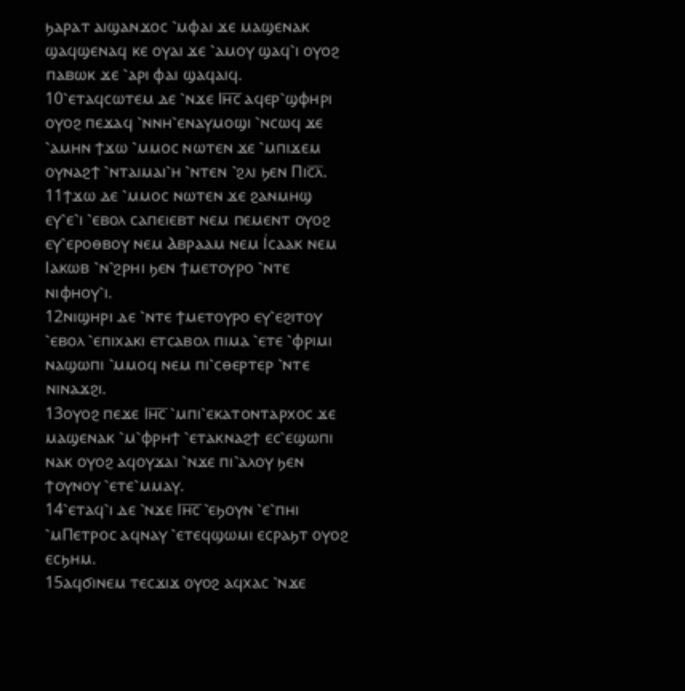ϧⲁⲣⲁⲧ ⲁⲓϣⲁⲛϫⲟⲥ ⳿ⲙⲫⲁⲓ ϫⲉ ⲙⲁϣⲉⲛⲁⲕ ϣⲁϥϣⲉⲛⲁϥ ⲕⲉ ⲟⲩⲁⲓ ϫⲉ ⳿ⲁⲙⲟⲩ ϣⲁϥ⳿ⲓ ⲟⲩⲟϩ ⲡⲁⲃⲱⲕ ϫⲉ ⳿ⲁⲣⲓ ⲫⲁⲓ ϣⲁϥⲁⲓϥ.
10⳿ⲉⲧⲁϥⲥⲱⲧⲉⲙ ⲇⲉ ⳿ⲛϫⲉ Ⲓⲏ̅ⲥ̅ ⲁϥⲉⲣ⳿ϣⲫⲏⲣⲓ ⲟⲩⲟϩ ⲡⲉϫⲁϥ ⳿ⲛⲛⲏ⳿ⲉⲛⲁⲩⲙⲟϣⲓ ⳿ⲛⲥⲱϥ ϫⲉ ⳿ⲁⲙⲏⲛ ϯϫⲱ ⳿ⲙⲙⲟⲥ ⲛⲱⲧⲉⲛ ϫⲉ ⳿ⲙⲡⲓϫⲉⲙ ⲟⲩⲛⲁϩϯ ⳿ⲛⲧⲁⲓⲙⲁⲓ⳿ⲏ ⳿ⲛⲧⲉⲛ ⳿ϩⲗⲓ ϧⲉⲛ Ⲡⲓⲥ̅ⲗ̅.
11ϯϫⲱ ⲇⲉ ⳿ⲙⲙⲟⲥ ⲛⲱⲧⲉⲛ ϫⲉ ϩⲁⲛⲙⲏϣ ⲉⲩ⳿ⲉ⳿ⲓ ⳿ⲉⲃⲟⲗ ⲥⲁⲡⲉⲓⲉⲃⲧ ⲛⲉⲙ ⲡⲉⲙⲉⲛⲧ ⲟⲩⲟϩ ⲉⲩ⳿ⲉⲣⲟⲑⲃⲟⲩ ⲛⲉⲙ Ⲁⲃⲣⲁⲁⲙ ⲛⲉⲙ Ⲓ̇ⲥⲁⲁⲕ ⲛⲉⲙ Ⲓⲁⲕⲱⲃ ⳿ⲛ⳿ϩⲣⲏⲓ ϧⲉⲛ ϯⲙⲉⲧⲟⲩⲣⲟ ⳿ⲛⲧⲉ ⲛⲓⲫⲏⲟⲩ⳿ⲓ.
12ⲛⲓϣⲏⲣⲓ ⲇⲉ ⳿ⲛⲧⲉ ϯⲙⲉⲧⲟⲩⲣⲟ ⲉⲩ⳿ⲉϩⲓⲧⲟⲩ ⳿ⲉⲃⲟⲗ ⳿ⲉⲡⲓⲭⲁⲕⲓ ⲉⲧⲥⲁⲃⲟⲗ ⲡⲓⲙⲁ ⳿ⲉⲧⲉ ⳿ⲫⲣⲓⲙⲓ ⲛⲁϣⲱⲡⲓ ⳿ⲙⲙⲟϥ ⲛⲉⲙ ⲡⲓ⳿ⲥⲑⲉⲣⲧⲉⲣ ⳿ⲛⲧⲉ ⲛⲓⲛⲁϫϩⲓ.
13ⲟⲩⲟϩ ⲡⲉϫⲉ Ⲓⲏ̅ⲥ̅ ⳿ⲙⲡⲓ⳿ⲉⲕⲁⲧⲟⲛⲧⲁⲣⲭⲟⲥ ϫⲉ ⲙⲁϣⲉⲛⲁⲕ ⳿ⲙ⳿ⲫⲣⲏϯ ⳿ⲉⲧⲁⲕⲛⲁϩϯ ⲉⲥ⳿ⲉϣⲱⲡⲓ ⲛⲁⲕ ⲟⲩⲟϩ ⲁϥⲟⲩϫⲁⲓ ⳿ⲛϫⲉ ⲡⲓ⳿ⲁⲗⲟⲩ ϧⲉⲛ ϯⲟⲩⲛⲟⲩ ⳿ⲉⲧⲉ⳿ⲙⲙⲁⲩ.
14⳿ⲉⲧⲁϥ⳿ⲓ ⲇⲉ ⳿ⲛϫⲉ Ⲓⲏ̅ⲥ̅ ⳿ⲉϧⲟⲩⲛ ⳿ⲉ⳿ⲡⲏⲓ ⳿ⲙⲠⲉⲧⲣⲟⲥ ⲁϥⲛⲁⲩ ⳿ⲉⲧⲉϥϣⲱⲙⲓ ⲉⲥⲣⲁϧⲧ ⲟⲩⲟϩ ⲉⲥϧⲏⲙ.
15ⲁϥϭⲓⲛⲉⲙ ⲧⲉⲥϫⲓϫ ⲟⲩⲟϩ ⲁϥⲭⲁⲥ ⳿ⲛϫⲉ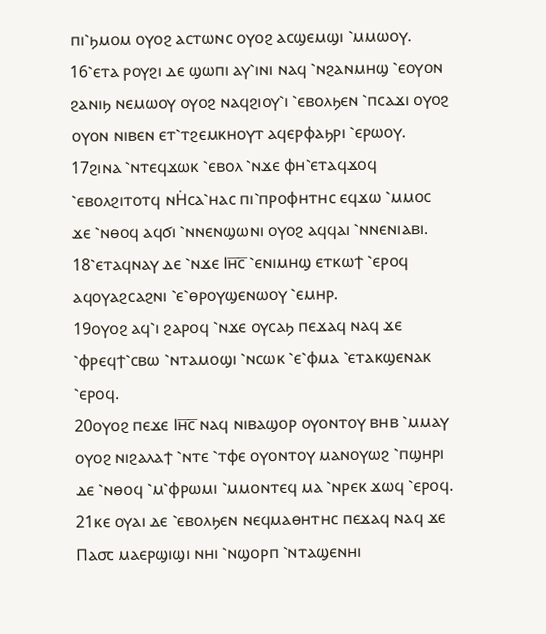ⲡⲓ⳿ϧⲙⲟⲙ ⲟⲩⲟϩ ⲁⲥⲧⲱⲛⲥ ⲟⲩⲟϩ ⲁⲥϣⲉⲙϣⲓ ⳿ⲙⲙⲱⲟⲩ.
16⳿ⲉⲧⲁ ⲣⲟⲩϩⲓ ⲇⲉ ϣⲱⲡⲓ ⲁⲩ⳿ⲓⲛⲓ ⲛⲁϥ ⳿ⲛϩⲁⲛⲙⲏϣ ⳿ⲉⲟⲩⲟⲛ ϩⲁⲛⲓϧ ⲛⲉⲙⲱⲟⲩ ⲟⲩⲟϩ ⲛⲁϥϩⲓⲟⲩ⳿ⲓ ⳿ⲉⲃⲟⲗϧⲉⲛ ⳿ⲡⲥⲁϫⲓ ⲟⲩⲟϩ ⲟⲩⲟⲛ ⲛⲓⲃⲉⲛ ⲉⲧ⳿ⲧϩⲉⲙⲕⲏⲟⲩⲧ ⲁϥⲉⲣⲫⲁϧⲣⲓ ⳿ⲉⲣⲱⲟⲩ.
17ϩⲓⲛⲁ ⳿ⲛⲧⲉϥϫⲱⲕ ⳿ⲉⲃⲟⲗ ⳿ⲛϫⲉ ⲫⲏ⳿ⲉⲧⲁϥϫⲟϥ ⳿ⲉⲃⲟⲗϩⲓⲧⲟⲧϥ ⲛⲎ̇ⲥⲁ⳿ⲏⲁⲥ ⲡⲓ⳿ⲡⲣⲟⲫⲏⲧⲏⲥ ⲉϥϫⲱ ⳿ⲙⲙⲟⲥ ϫⲉ ⳿ⲛⲑⲟϥ ⲁϥϭⲓ ⳿ⲛⲛⲉⲛϣⲱⲛⲓ ⲟⲩⲟϩ ⲁϥϥⲁⲓ ⳿ⲛⲛⲉⲛⲓⲁⲃⲓ.
18⳿ⲉⲧⲁϥⲛⲁⲩ ⲇⲉ ⳿ⲛϫⲉ Ⲓⲏ̅ⲥ̅ ⳿ⲉⲛⲓⲙⲏϣ ⲉⲧⲕⲱϯ ⳿ⲉⲣⲟϥ ⲁϥⲟⲩⲁϩⲥⲁϩⲛⲓ ⳿ⲉ⳿ⲑⲣⲟⲩϣⲉⲛⲱⲟⲩ ⳿ⲉⲙⲏⲣ.
19ⲟⲩⲟϩ ⲁϥ⳿ⲓ ϩⲁⲣⲟϥ ⳿ⲛϫⲉ ⲟⲩⲥⲁϧ ⲡⲉϫⲁϥ ⲛⲁϥ ϫⲉ ⳿ⲫⲣⲉϥϯ⳿ⲥⲃⲱ ⳿ⲛⲧⲁⲙⲟϣⲓ ⳿ⲛⲥⲱⲕ ⳿ⲉ⳿ⲫⲙⲁ ⳿ⲉⲧⲁⲕϣⲉⲛⲁⲕ ⳿ⲉⲣⲟϥ.
20ⲟⲩⲟϩ ⲡⲉϫⲉ Ⲓⲏ̅ⲥ̅ ⲛⲁϥ ⲛⲓⲃⲁϣⲟⲣ ⲟⲩⲟⲛⲧⲟⲩ ⲃⲏⲃ ⳿ⲙⲙⲁⲩ ⲟⲩⲟϩ ⲛⲓϩⲁⲗⲁϯ ⳿ⲛⲧⲉ ⳿ⲧⲫⲉ ⲟⲩⲟⲛⲧⲟⲩ ⲙⲁⲛⲟⲩⲱϩ ⳿ⲡϣⲏⲣⲓ ⲇⲉ ⳿ⲛⲑⲟϥ ⳿ⲙ⳿ⲫⲣⲱⲙⲓ ⳿ⲙⲙⲟⲛⲧⲉϥ ⲙⲁ ⳿ⲛⲣⲉⲕ ϫⲱϥ ⳿ⲉⲣⲟϥ.
21ⲕⲉ ⲟⲩⲁⲓ ⲇⲉ ⳿ⲉⲃⲟⲗϧⲉⲛ ⲛⲉϥⲙⲁⲑⲏⲧⲏⲥ ⲡⲉϫⲁϥ ⲛⲁϥ ϫⲉ Ⲡⲁ⳪ ⲙⲁⲉⲣϣⲓϣⲓ ⲛⲏⲓ ⳿ⲛϣⲟⲣⲡ ⳿ⲛⲧⲁϣⲉⲛⲏⲓ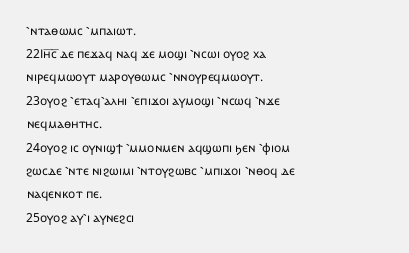⳿ⲛⲧⲁⲑⲱⲙⲥ ⳿ⲙⲡⲁⲓⲱⲧ.
22Ⲓⲏ̅ⲥ̅ ⲇⲉ ⲡⲉϫⲁϥ ⲛⲁϥ ϫⲉ ⲙⲟϣⲓ ⳿ⲛⲥⲱⲓ ⲟⲩⲟϩ ⲭⲁ ⲛⲓⲣⲉϥⲙⲱⲟⲩⲧ ⲙⲁⲣⲟⲩⲑⲱⲙⲥ ⳿ⲛⲛⲟⲩⲣⲉϥⲙⲱⲟⲩⲧ.
23ⲟⲩⲟϩ ⳿ⲉⲧⲁϥ⳿ⲁⲗⲏⲓ ⳿ⲉⲡⲓϫⲟⲓ ⲁⲩⲙⲟϣⲓ ⳿ⲛⲥⲱϥ ⳿ⲛϫⲉ ⲛⲉϥⲙⲁⲑⲏⲧⲏⲥ.
24ⲟⲩⲟϩ ⲓⲥ ⲟⲩⲛⲓϣϯ ⳿ⲙⲙⲟⲛⲙⲉⲛ ⲁϥϣⲱⲡⲓ ϧⲉⲛ ⳿ⲫⲓⲟⲙ ϩⲱⲥⲇⲉ ⳿ⲛⲧⲉ ⲛⲓϩⲱⲓⲙⲓ ⳿ⲛⲧⲟⲩϩⲱⲃⲥ ⳿ⲙⲡⲓϫⲟⲓ ⳿ⲛⲑⲟϥ ⲇⲉ ⲛⲁϥⲉⲛⲕⲟⲧ ⲡⲉ.
25ⲟⲩⲟϩ ⲁⲩ⳿ⲓ ⲁⲩⲛⲉϩⲥⲓ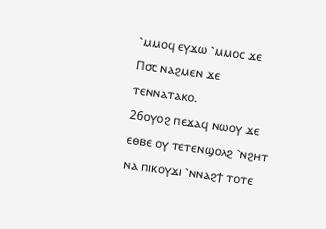⳿ⲙⲙⲟϥ ⲉⲩϫⲱ ⳿ⲙⲙⲟⲥ ϫⲉ Ⲡ⳪ ⲛⲁϩⲙⲉⲛ ϫⲉ ⲧⲉⲛⲛⲁⲧⲁⲕⲟ.
26ⲟⲩⲟϩ ⲡⲉϫⲁϥ ⲛⲱⲟⲩ ϫⲉ ⲉⲑⲃⲉ ⲟⲩ ⲧⲉⲧⲉⲛϣⲟⲗϩ ⳿ⲛϩⲏⲧ ⲛⲁ ⲡⲓⲕⲟⲩϫⲓ ⳿ⲛⲛⲁϩϯ ⲧⲟⲧⲉ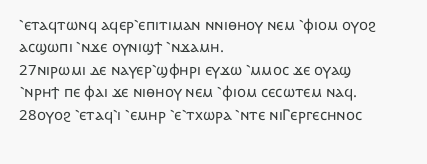⳿ⲉⲧⲁϥⲧⲱⲛϥ ⲁϥⲉⲣ⳿ⲉⲡⲓⲧⲓⲙⲁⲛ ⲛⲛⲓⲑⲏⲟⲩ ⲛⲉⲙ ⳿ⲫⲓⲟⲙ ⲟⲩⲟϩ ⲁⲥϣⲱⲡⲓ ⳿ⲛϫⲉ ⲟⲩⲛⲓϣϯ ⳿ⲛϫⲁⲙⲏ.
27ⲛⲓⲣⲱⲙⲓ ⲇⲉ ⲛⲁⲩⲉⲣ⳿ϣⲫⲏⲣⲓ ⲉⲩϫⲱ ⳿ⲙⲙⲟⲥ ϫⲉ ⲟⲩⲁϣ ⳿ⲛⲣⲏϯ ⲡⲉ ⲫⲁⲓ ϫⲉ ⲛⲓⲑⲏⲟⲩ ⲛⲉⲙ ⳿ⲫⲓⲟⲙ ⲥⲉⲥⲱⲧⲉⲙ ⲛⲁϥ.
28ⲟⲩⲟϩ ⳿ⲉⲧⲁϥ⳿ⲓ ⳿ⲉⲙⲏⲣ ⳿ⲉ⳿ⲧⲭⲱⲣⲁ ⳿ⲛⲧⲉ ⲛⲓⲄⲉⲣⲅⲉⲥⲏⲛⲟⲥ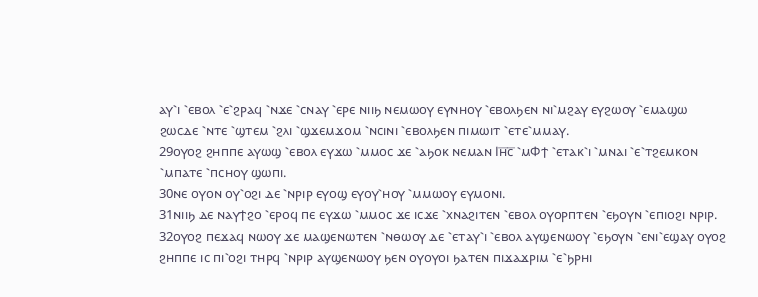ⲁⲩ⳿ⲓ ⳿ⲉⲃⲟⲗ ⳿ⲉ⳿ϩⲣⲁϥ ⳿ⲛϫⲉ ⳿ⲥⲛⲁⲩ ⳿ⲉⲣⲉ ⲛⲓⲓϧ ⲛⲉⲙⲱⲟⲩ ⲉⲩⲛⲏⲟⲩ ⳿ⲉⲃⲟⲗϧⲉⲛ ⲛⲓ⳿ⲙϩⲁⲩ ⲉⲩϩⲱⲟⲩ ⳿ⲉⲙⲁϣⲱ ϩⲱⲥⲇⲉ ⳿ⲛⲧⲉ ⳿ϣⲧⲉⲙ ⳿ϩⲗⲓ ⳿ϣϫⲉⲙϫⲟⲙ ⳿ⲛⲥⲓⲛⲓ ⳿ⲉⲃⲟⲗϧⲉⲛ ⲡⲓⲙⲱⲓⲧ ⳿ⲉⲧⲉ⳿ⲙⲙⲁⲩ.
29ⲟⲩⲟϩ ϩⲏⲡⲡⲉ ⲁⲩⲱϣ ⳿ⲉⲃⲟⲗ ⲉⲩϫⲱ ⳿ⲙⲙⲟⲥ ϫⲉ ⳿ⲁϧⲟⲕ ⲛⲉⲙⲁⲛ Ⲓⲏ̅ⲥ̅ ⳿ⲙⲪϯ ⳿ⲉⲧⲁⲕ⳿ⲓ ⳿ⲙⲛⲁⲓ ⳿ⲉ⳿ⲧϩⲉⲙⲕⲟⲛ ⳿ⲙⲡⲁⲧⲉ ⳿ⲡⲥⲏⲟⲩ ϣⲱⲡⲓ.
30ⲛⲉ ⲟⲩⲟⲛ ⲟⲩ⳿ⲟϩⲓ ⲇⲉ ⳿ⲛⲣⲓⲣ ⲉⲩⲟϣ ⲉⲩⲟⲩ⳿ⲏⲟⲩ ⳿ⲙⲙⲱⲟⲩ ⲉⲩⲙⲟⲛⲓ.
31ⲛⲓⲓϧ ⲇⲉ ⲛⲁⲩϯϩⲟ ⳿ⲉⲣⲟϥ ⲡⲉ ⲉⲩϫⲱ ⳿ⲙⲙⲟⲥ ϫⲉ ⲓⲥϫⲉ ⳿ⲭⲛⲁϩⲓⲧⲉⲛ ⳿ⲉⲃⲟⲗ ⲟⲩⲟⲣⲡⲧⲉⲛ ⳿ⲉϧⲟⲩⲛ ⳿ⲉⲡⲓⲟϩⲓ ⲛⲣⲓⲣ.
32ⲟⲩⲟϩ ⲡⲉϫⲁϥ ⲛⲱⲟⲩ ϫⲉ ⲙⲁϣⲉⲛⲱⲧⲉⲛ ⳿ⲛⲑⲱⲟⲩ ⲇⲉ ⳿ⲉⲧⲁⲩ⳿ⲓ ⳿ⲉⲃⲟⲗ ⲁⲩϣⲉⲛⲱⲟⲩ ⳿ⲉϧⲟⲩⲛ ⳿ⲉⲛⲓ⳿ⲉϣⲁⲩ ⲟⲩⲟϩ ϩⲏⲡⲡⲉ ⲓⲥ ⲡⲓ⳿ⲟϩⲓ ⲧⲏⲣϥ ⳿ⲛⲣⲓⲣ ⲁⲩϣⲉⲛⲱⲟⲩ ϧⲉⲛ ⲟⲩⲟⲩⲟⲓ ϧⲁⲧⲉⲛ ⲡⲓϫⲁϫⲣⲓⲙ ⳿ⲉ⳿ϧⲣⲏⲓ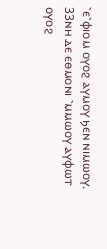⳿ⲉ⳿ⲫⲓⲟⲙ ⲟⲩⲟϩ ⲁⲩⲙⲟⲩ ϧⲉⲛ ⲛⲓⲙⲱⲟⲩ.
33ⲛⲏ ⲇⲉ ⲉⲑⲙⲟⲛⲓ ⳿ⲙⲙⲱⲟⲩ ⲁⲩⲫⲱⲧ ⲟⲩⲟϩ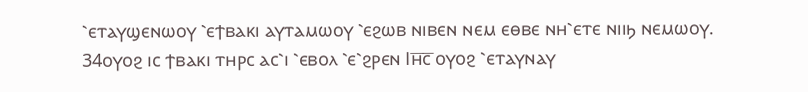⳿ⲉⲧⲁⲩϣⲉⲛⲱⲟⲩ ⳿ⲉϯⲃⲁⲕⲓ ⲁⲩⲧⲁⲙⲱⲟⲩ ⳿ⲉϩⲱⲃ ⲛⲓⲃⲉⲛ ⲛⲉⲙ ⲉⲑⲃⲉ ⲛⲏ⳿ⲉⲧⲉ ⲛⲓⲓϧ ⲛⲉⲙⲱⲟⲩ.
34ⲟⲩⲟϩ ⲓⲥ ϯⲃⲁⲕⲓ ⲧⲏⲣⲥ ⲁⲥ⳿ⲓ ⳿ⲉⲃⲟⲗ ⳿ⲉ⳿ϩⲣⲉⲛ Ⲓⲏ̅ⲥ̅ ⲟⲩⲟϩ ⳿ⲉⲧⲁⲩⲛⲁⲩ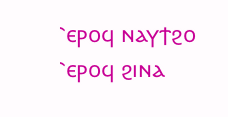⳿ⲉⲣⲟϥ ⲛⲁⲩϯϩⲟ ⳿ⲉⲣⲟϥ ϩⲓⲛⲁ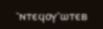⳿ⲛⲧⲉϥⲟⲩ⳿ⲱⲧⲉⲃ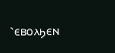⳿ⲉⲃⲟⲗϧⲉⲛ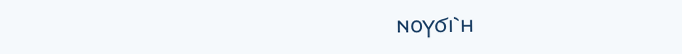ⲛⲟⲩϭⲓ⳿ⲏ